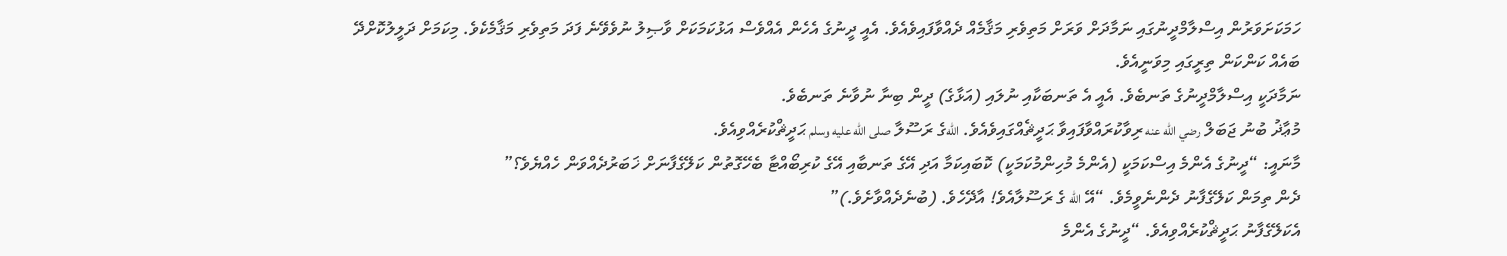ހަމަކަށަވަރުން އިސްލާމްދީނުގައި ނަމާދަށް ވަރަށް މަތިވެރި މަޤާމެއް ދެއްވާފައިވެއެވެ. އެއީ ދީނުގެ އެހެން އެއްވެސް އަޅުކަމަކަށް ވާޞިލު ނުވެވޭނެ ފަދަ މަތިވެރި މަޤާމެކެވެ. މިކަމަށް ދަލީލުކޮށްދޭ ބައެއް ކަންކަން ތިރީގައި މިވަނީއެވެ.
ނަމާދަކީ އިސްލާމްދީނުގެ ތަނބެވެ. އެއީ އެ ތަނބަކާއި ނުލައި (އަޅާގެ) ދީން ބިނާ ނުވާނެ ތަނބެވެ.
މުޢާޛު ބުނު ޖަބަލް رضي الله عنه ރިވާކުރައްވާފައިވާ ޙަދީޘެއްގައިވެއެވެ. اللهގެ ރަސޫލާ صلى الله عليه وسلم ޙަދީޘްކުރެއްވިއެވެ.
މާނައީ: “ދީނުގެ އެންމެ އިސްކަމަކީ (އެންމެ މުހިންމުކަމަކީ) ކޮބައިކަމާ އަދި އޭގެ ތަނބާއި އޭގެ ކުރިބޯއްޓާ ބެހޭގޮތުން ކަލޭގެފާނަށް ޚަބަރުދެއްވަން ހެއްޔެވެ؟”
ދެން ތިމަން ކަލޭގެފާނު ދެންނެވީމެވެ. “އޭ الله ގެ ރަސޫލާއެވެ! އާދޭހެވެ. (ބުނެދެއްވާށެވެ.)”
އެކަލޭގެފާނު ޙަދީޘްކުރެއްވިއެވެ. “ދީނުގެ އެންމެ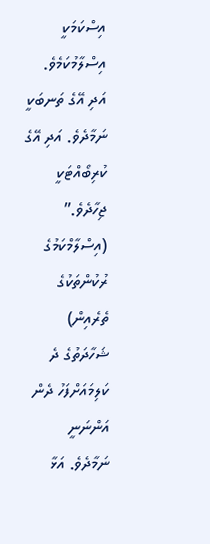އިސްކަމަކީ އިސްލާމުކަމެވެ. އަދި އޭގެ ތަނބަކީ ނަމާދެވެ. އަދި އޭގެ ކުރިބޯއްޓަކީ ޖިހާދެވެ.”
(އިސްލާމްކަމުގެ ރުކުންތަކުގެ ތެރެއިން) ޝަހާދަތުގެ ދެ ކަލިމައަށްފަހު ދެން އަންނަނީ ނަމާދެވެ. އަޅާ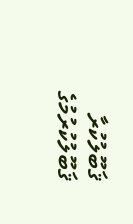ޤަބޫލުކުރާ ޤަބޫލުކުރުމުގެ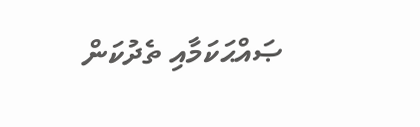ޞައްޙަކަމާއި ތެދުކަން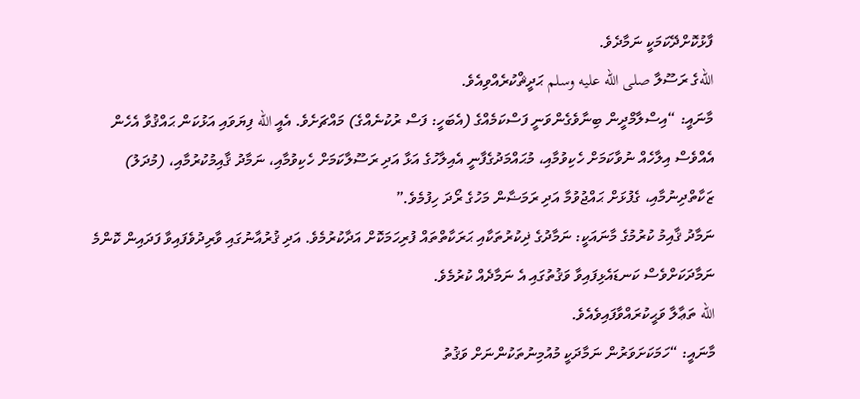ފާޅުކޮށްދޭކަމަކީ ނަމާދެވެ.
اللهގެ ރަސޫލާ صلى الله عليه وسلم ޙަދީޘްކުރެއްވިއެވެ.
މާނައީ: “އިސްލާމްދީން ބިނާވެގެންވަނީ ފަސްކަމެއްގެ (އެބަހީ: ފަސް ރުކުނެއްގެ) މައްޗަށެވެ. އެއީ الله ފިޔަވައި އަޅުކަން ޙައްޤުވާ އެހެން އެއްވެސް އިލާހެއް ނުވާކަމަށް ހެކިވުމާއި، މުޙައްމަދުގެފާނީ އެއިލާހުގެ އަޅާ އަދި ރަސޫލާކަމަށް ހެކިވުމާއި، ނަމާދު ޤާއިމުކުރުމާއި، (މުދަލު) ޒަކާތްދިނުމާއި، ގެފުޅަށް ޙައްޖުވުމާ އަދި ރަމަޟާން މަހުގެ ރޯދަ ހިފުމެވެ.”
ނަމާދު ޤާއިމު ކުރުމުގެ މާނައަކީ: ނަމާދުގެ ޛިކުރުތަކާއި ޙަރަކާތްތައް ފުރިހަމަކޮށް އަދާކުރުމެވެ. އަދި ޤުރުއާނުގައި ވާރިދުވެފައިވާ ފަދައިން ކޮންމެ ނަމާދަކަށްވެސް ކަނޑައެޅިފައިވާ ވަޤުތުގައި އެ ނަމާދެއް ކުރުމެވެ.
الله ތަޢާލާ ވަޙީކުރައްވާފައިވެއެވެ.
މާނައީ: “ހަމަކަށަވަރުން ނަމާދަކީ މުއުމިނުތަކުންނަށް ވަޤުތު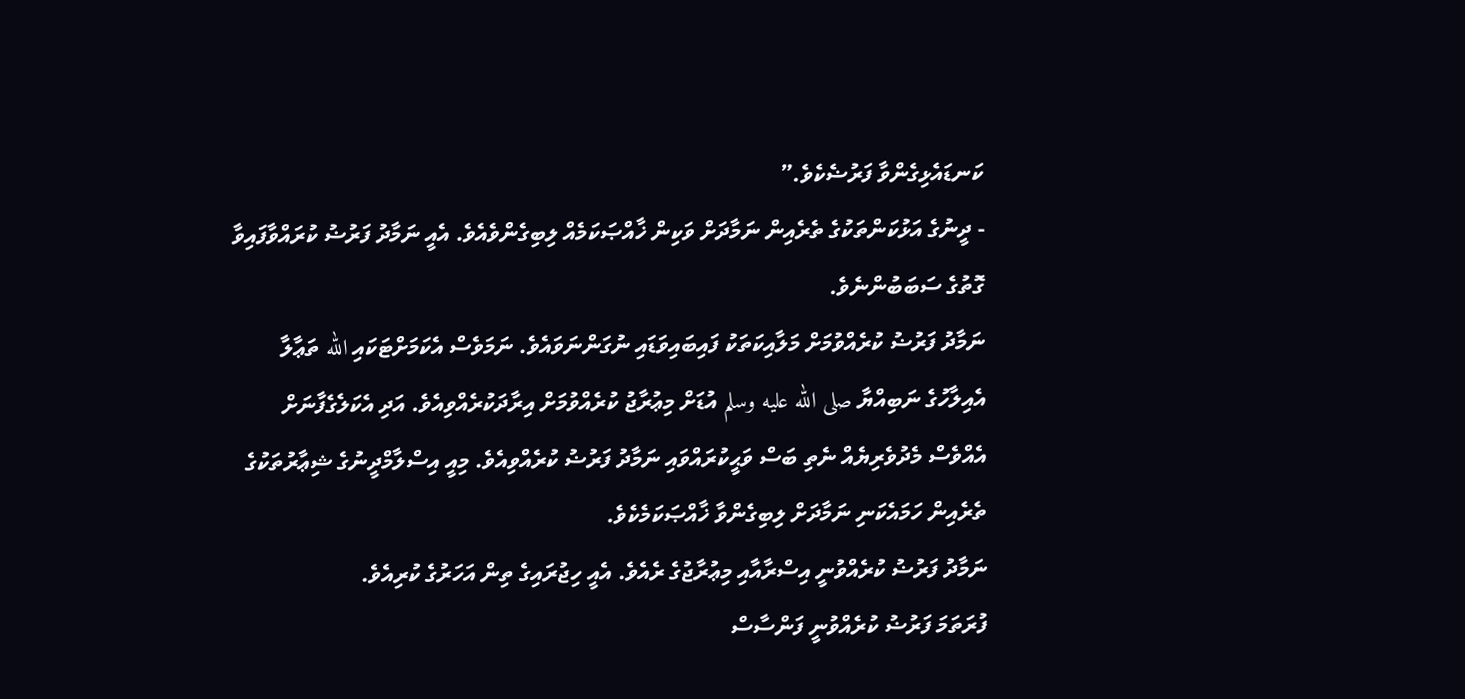ކަނޑައެޅިގެންވާ ފަރުޟެކެވެ.”
- ދީނުގެ އަޅުކަންތަކުގެ ތެރެއިން ނަމާދަށް ވަކިން ޚާއްޞަކަމެއް ލިބިގެންވެއެވެ. އެއީ ނަމާދު ފަރުޟު ކުރައްވާފައިވާ ގޮތުގެ ސަބަބުންނެވެ.
ނަމާދު ފަރުޟު ކުރެއްވުމަށް މަލާއިކަތަކު ފައިބައިވަޑައި ނުގަންނަވައެވެ. ނަމަވެސް އެކަމަށްޓަކައި الله ތަޢާލާ އެއިލާހުގެ ނަބިއްޔާ صلى الله عليه وسلم އުޑަށް މިޢުރާޖު ކުރެއްވުމަށް އިރާދަކުރެއްވިއެވެ. އަދި އެކަލެގެފާނަށް އެއްވެސް މެދުވެރިޔެއް ނެތި ބަސް ވަޙީކުރައްވައި ނަމާދު ފަރުޟު ކުރެއްވިއެވެ. މިއީ އިސްލާމްދީނުގެ ޝިޢާރުތަކުގެ ތެރެއިން ހަމައެކަނި ނަމާދަށް ލިބިގެންވާ ޚާއްޞަކަމެކެވެ.
ނަމާދު ފަރުޟު ކުރެއްވުނީ އިސްރާއާއި މިޢުރާޖުގެ ރެއެވެ. އެއީ ހިޖުރައިގެ ތިން އަހަރުގެ ކުރިއެވެ.
ފުރަތަމަ ފަރުޟު ކުރެއްވުނީ ފަންސާސް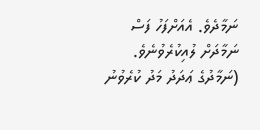ނަމާދެވެ. އެއަށްފަހު ފަސް ނަމާދަށް ލުއިކުރެވުނެވެ. (ނަމާދުގެ ޢަދަދު މަދު ކުރެވުނު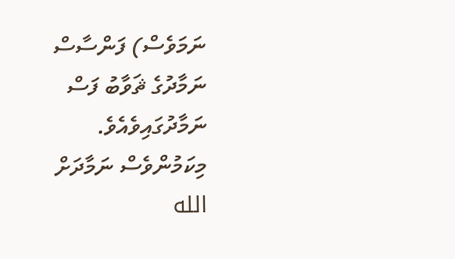ނަމަވެސް) ފަންސާސް ނަމާދުގެ ޘަވާބު ފަސް ނަމާދުގައިވެއެވެ. މިކަމުންވެސް ނަމާދަށް الله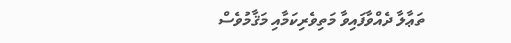ތަޢާލާ ދެއްވާފައިވާ މަތިވެރިކަމާއި މަޤާމުވެސް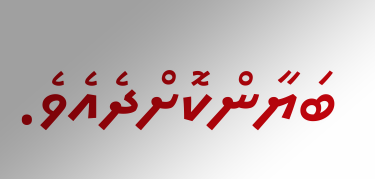ބަޔާންކޮށްދެއެވެ.